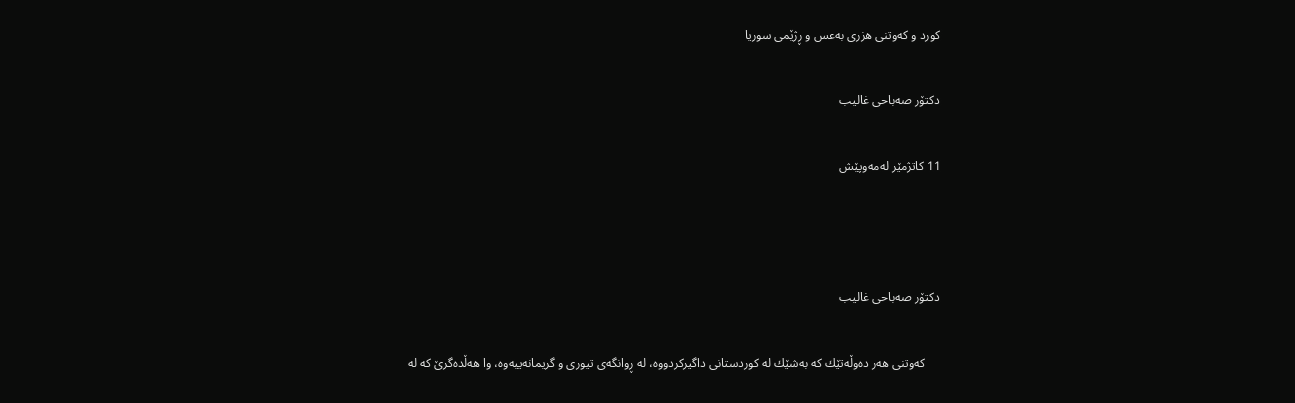كورد و كه‌وتنی هزری به‌عس و ڕژێمی سوریا

دكتۆر صه‌باحی غالیب

11 كاتژمێر لەمەوپێش



دكتۆر صه‌باحی غالیب

     كه‌وتنی هه‌ر ده‌وڵه‌تێك كه‌ به‌شێك له‌ كوردستانی داگیركردووه‌، له‌ ڕوانگه‌ی تیوری و گریمانه‌ییه‌وه، وا هه‌ڵده‌گرێ كه‌ له‌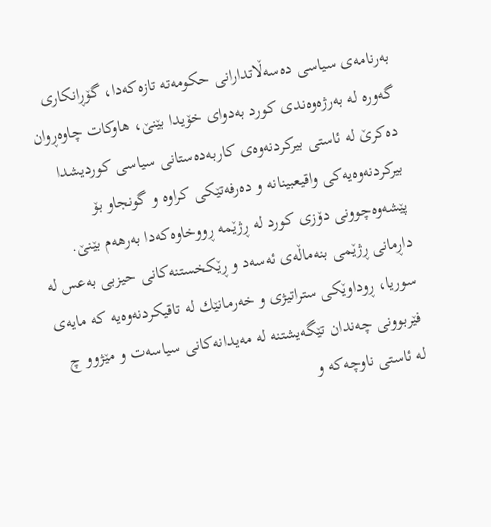به‌رنامه‌ی سیاسی ده‌سه‌ڵاتدارانی حكومه‌ته‌ تازه‌كه‌دا،‌‌‌ گۆڕانكاری گه‌وره‌ له‌ به‌رژه‌وه‌ندی كورد به‌دوای خۆیدا بێنێ، هاوكات چاوه‌ڕوان ده‌كرێ له‌ ئاستی بیركردنه‌وه‌ی كاربه‌ده‌ستانی سیاسی كوردیشدا بیركردنه‌وه‌یه‌كی واقیعبینانه‌ و ده‌رفه‌تێكی كراوه‌ و گونجاو بۆ پێشه‌وه‌چوونی دۆزی كورد له‌ ڕژێمه‌ ڕووخاوه‌كه‌دا به‌رهه‌م بێنێ. داڕمانی ڕژێمی بنه‌ماڵه‌ی ئه‌سه‌د و ڕێكخستنه‌كانی حیزبی به‌عس له‌ سوریا، ڕوداوێكی‌ ستراتیژی و خه‌رمانێك‌ له‌ تاقیكردنه‌وه‌یه‌‌ كه‌ مایه‌ی فێربوونی چه‌ندان تێگه‌یشتنه‌ له‌ مه‌یدانه‌كانی سیاسه‌ت و مێژوو چ له‌ ئاستی ناوچه‌كه‌ و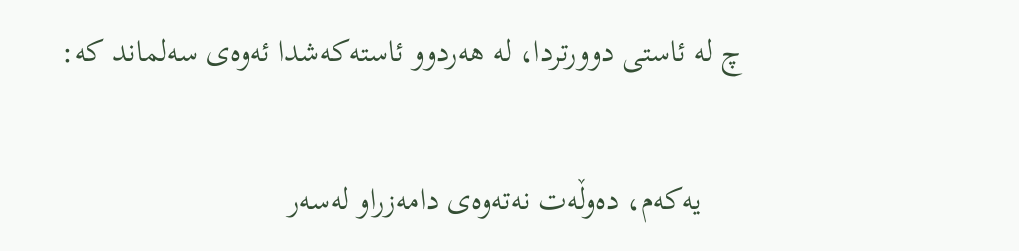چ له‌ ئاستی دوورتردا، له‌ هه‌ردوو ئاسته‌كه‌شدا ئه‌وه‌ی سه‌لماند كه:

     یه‌كه‌م،‌ ده‌وڵه‌ت نه‌ته‌وه‌ی دامه‌زراو له‌سه‌ر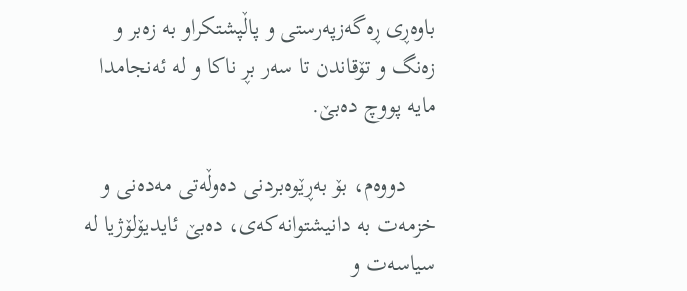باوه‌ڕی ڕه‌گه‌زپه‌رستی و پاڵپشتكراو به‌ زه‌بر و زه‌نگ و تۆقاندن تا سه‌ر بڕ ناكا و له‌ ئه‌نجامدا مایه‌ پووچ ده‌بێ.

     دووه‌م، بۆ به‌ڕێوه‌بردنی ده‌وڵه‌تی مه‌ده‌نی و خزمه‌ت به‌ دانیشتوانه‌كه‌ی، ده‌بێ ئایدیۆلۆژیا له‌ سیاسه‌ت و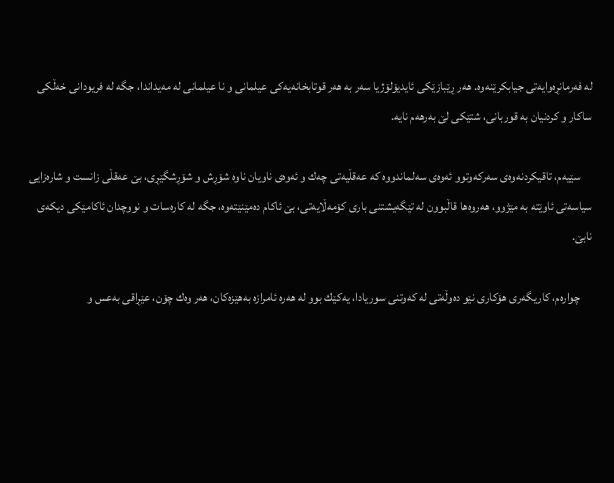له‌ فه‌رمانڕه‌وایه‌تی جیابكرێنه‌وه‌. هه‌ر ڕێبازێكی ئایدیۆلۆژیا سه‌ر به‌ هه‌ر قوتابخانه‌یه‌كی عیلمانی و نا عیلمانی له‌ مه‌یداندا، جگه‌ له‌ فریودانی خه‌ڵكی ساكار و كردنیان به‌ قوربانی، شتێكی لێ به‌رهه‌م نایه‌.

     سێیه‌م، تاقیكردنه‌وه‌ی سه‌ركه‌وتوو ئه‌وه‌ی سه‌لماندووه‌ كه‌ عه‌قڵیه‌تی چه‌ك و ئه‌وه‌ی ناویان ناوه‌ شۆڕش و شۆڕشگێڕی، بێ عه‌قڵی زانست و شاره‌زایی سیاسه‌تی ئاوێته‌ به‌ مێژوو، هه‌روه‌ها قاڵبوون له‌ تێگه‌یشتنی باری كۆمه‌ڵایه‌تی، بێ ئاكام ده‌مێنێته‌وه‌، جگه‌ له‌ كاره‌سات و نووچدان ئاكا‌مێكی دیكه‌ی نابێ‌.

     چواره‌م، كاریگه‌ری هۆكاری نێو ده‌وڵه‌تی له‌ كه‌وتنی سوریادا، یه‌كێك بوو له‌ هه‌ره‌ ئامرازه‌ به‌هێزه‌كان، هه‌ر وه‌ك چۆن، عێڕاقی به‌عس و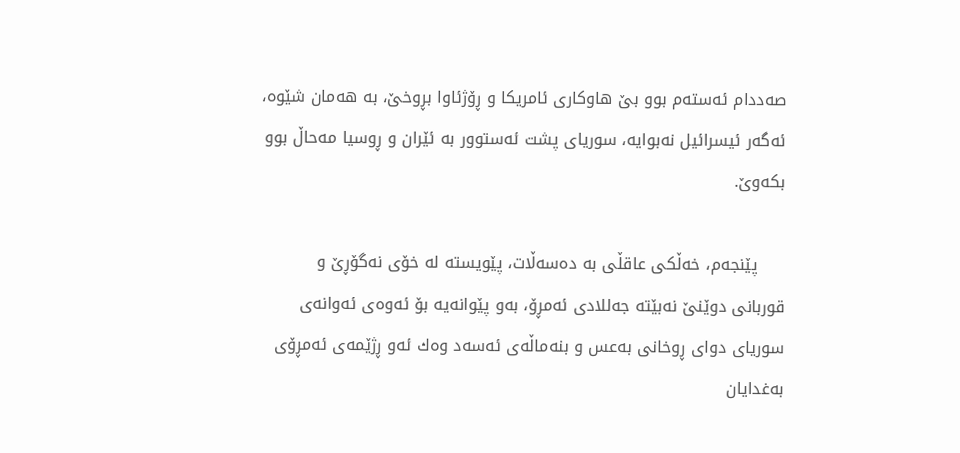صه‌ددام ئه‌سته‌م بوو بێ هاوكاری ئامریكا و ڕۆژئاوا بڕوخێ، به‌ هه‌مان شێوه‌، ئه‌گه‌ر ئیسرائیل نه‌بوایه، سوریای پشت ئه‌ستوور به‌ ئێران و ڕوسیا مه‌حاڵ بوو بكه‌وێ.

     پێنجه‌م، خه‌ڵكی عاقڵی به‌ ده‌سه‌ڵات، پێویسته‌ له‌ خۆی نه‌گۆڕێ و قوربانی دوێنێ نه‌بێته‌ جه‌للادی ئه‌مڕۆ، به‌و پێوانه‌یه‌ بۆ ئەوەی ئه‌وانه‌ی سوریای دوای ڕوخانی به‌عس و بنه‌ماڵه‌ی ئه‌سه‌د وه‌ك ئه‌و ڕژێمه‌ی ئه‌مڕۆی‌ به‌غدایان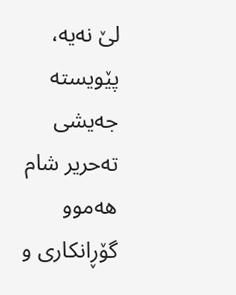لێ نه‌یه‌، پێویسته‌ جه‌یشی ته‌حریر شام هه‌موو گۆڕانكاری و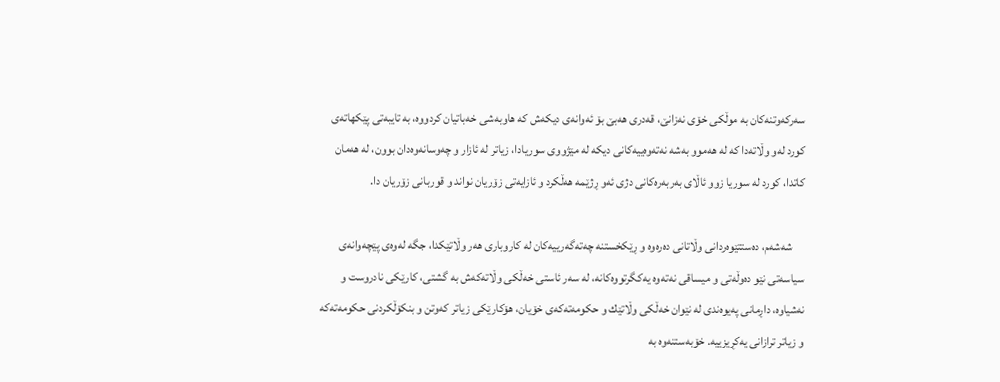سه‌ركه‌و‌تنه‌كان به‌ موڵكی خۆی نه‌زانێ، قه‌دری هه‌بێ بۆ ئه‌وانه‌ی دیكەش‌ كه‌ هاوبه‌شی خه‌باتیان كردووه‌، به‌ تایبه‌تی پێكهاته‌ی كورد له‌و وڵاته‌دا كه‌ له‌ هه‌موو به‌شه‌ نه‌ته‌وه‌ییه‌كانی دیكه‌ له‌ مێژووی سوریادا، زیاتر له‌ ئازار و چه‌وسانه‌وه‌دان بوون، له‌ هه‌مان کاتدا، كورد له‌ سوریا زوو ئاڵای به‌ربه‌ره‌كانی دژی ئه‌و ڕژێمه‌ هه‌ڵكرد و ئازایه‌تی زۆریان نواند و قوربانی زۆریان دا.

     شه‌شه‌م، ده‌ستتێوه‌ردانی وڵاتانی ده‌ره‌وه‌ و ڕێكخستنه‌ چه‌ته‌گه‌رییه‌كان له‌ كاروباری هه‌ر وڵاتێكدا، جگه‌ له‌وه‌ی پێچه‌وانه‌ی سیاسه‌تی نێو ده‌وڵه‌تی و میساقی نه‌ته‌وه‌ یه‌كگرتووه‌كانه‌، له‌ سه‌ر ئاستی خه‌ڵكی وڵاته‌كه‌ش به‌ گشتی، كارێكی نادروست و نه‌شیاوه‌، داڕمانی په‌یوه‌ندی له‌ نێوان خه‌ڵكی وڵاتێك و حكومه‌ته‌كه‌ی خۆیان، هۆكارێكی زیاتر كه‌وتن و بنكۆڵكردنی حكومه‌ته‌كه‌ و زیاتر ترازانی یه‌كڕیزییه‌. خۆبه‌ستنه‌وه‌ به‌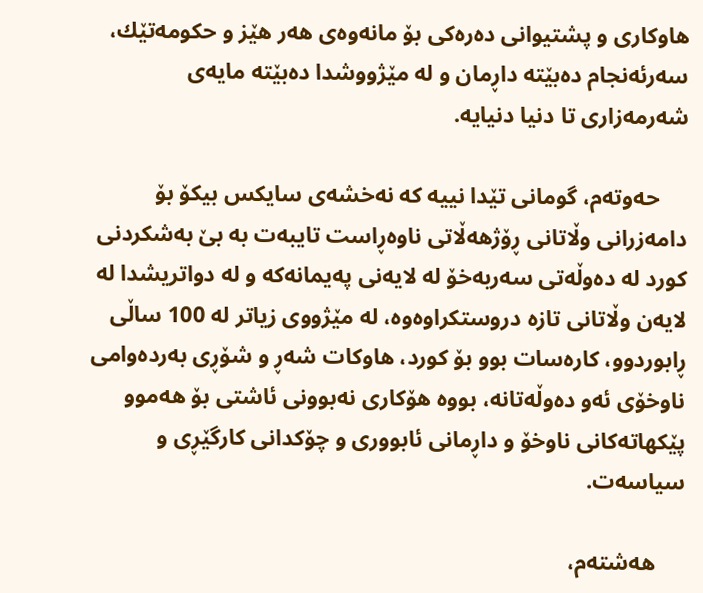هاوكاری و پشتیوانی ده‌ره‌كی بۆ مانه‌وه‌ی هه‌ر هێز و حكومه‌تێك، سەرئه‌نجام ده‌بێته‌ داڕمان و له‌ مێژووشدا ده‌بێته‌ مایەی‌ شه‌رمه‌زاری تا دنیا دنیایه‌.

     حه‌وته‌‌م، گومانی تێدا نییه‌ كه‌ نه‌خشه‌ی سایكس بیكۆ بۆ دامه‌زرانی وڵاتانی ڕۆژهه‌ڵاتی ناوه‌ڕاست تایبه‌ت بە بێ به‌شكردنی كورد له‌ ده‌وڵه‌تی سه‌ربه‌خۆ له‌ لایه‌نی په‌یمانه‌كه‌ و له‌ دواتریشدا له‌ لایه‌ن وڵاتانی تازه‌ دروستكراوەوە، له‌ مێژووی زیاتر له‌ 100 ساڵی ڕابوردوو، كاره‌سات بوو‌ بۆ كورد، هاوكات شه‌ڕ و شۆڕی به‌رده‌وامی ناوخۆی ئه‌و ده‌وڵه‌تانه‌، بووه‌ هۆكاری نه‌بوونی ئاشتی‌ بۆ هه‌موو پێكهاته‌كانی ناوخۆ و داڕمانی ئابووری و چۆكدانی كارگێڕی و سیاسه‌ت.

     هه‌شته‌م،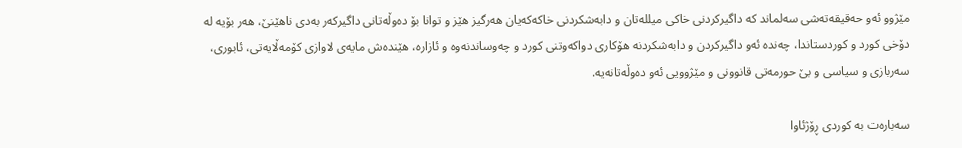مێژوو ئه‌و حه‌قیقه‌ته‌شی سه‌لماند كه‌ داگیركردنی خاكی میلله‌تان و دابه‌شكردنی خاكه‌كه‌یان هه‌رگیز هێز و توانا بۆ ده‌وڵه‌تانی داگیركه‌ر به‌دی ناهێنێ، هه‌ر بۆیه‌ له‌ دۆخی كورد و كوردستاندا، چه‌نده‌ ئه‌و داگیركردن و دابه‌شكردنه‌ هۆكاری دواكه‌وتنی كورد و چه‌وساندنه‌وه‌ و ئازاره‌، هێنده‌ش مایه‌ی لاوازی كۆمه‌ڵایه‌تی، ئابوری، سه‌ربازی و سیاسی و بێ حورمه‌تی قانوونی و مێژوویی ئه‌و ده‌وڵه‌تانه‌یه‌.

سه‌باره‌ت به‌ كوردی ڕۆژئاوا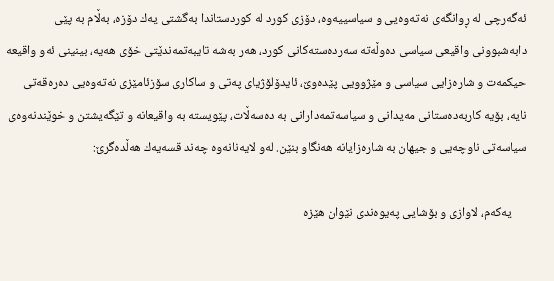ئه‌گه‌رچی له‌ ڕوانگه‌ی نه‌ته‌وه‌یی و سیاسییه‌وه‌، دۆزی كورد له‌ كوردستاندا به‌گشتی یه‌ك دۆزه‌، به‌ڵام به‌ پێی دابه‌شبوونی واقیعی سیاسی ده‌وڵه‌ته‌ سه‌رده‌سته‌كانی كورد، هه‌ر به‌شه‌ تایبه‌تمه‌ندێتی خۆی هه‌یه‌، بینینی ئه‌و واقیعه‌ حیكمه‌ت و شاره‌زایی سیاسی و مێژوویی پێده‌وێ، ئایدۆلۆژیای په‌تی و ساكاری سۆزئامێزی نه‌ته‌وه‌یی ده‌ره‌قه‌تی نایه‌، بۆیه‌ كاربه‌ده‌ستانی مه‌یدانی و سیاسه‌تمه‌دارانی به‌ ده‌سه‌ڵات، پێویسته‌ به‌ واقیعانه‌ و تێگه‌یشتن و‌ خوێندنه‌وه‌ی سیاسه‌تی ناوچه‌یی و جیهان به‌ شاره‌زایانه‌ هه‌نگاو بنێن. له‌و لایه‌نانه‌وه‌ چه‌ند قسه‌یه‌ك هه‌ڵده‌گرێ:

     یه‌كه‌م، لاوازی و بۆشایی په‌یوه‌ندی نێوان هێزه‌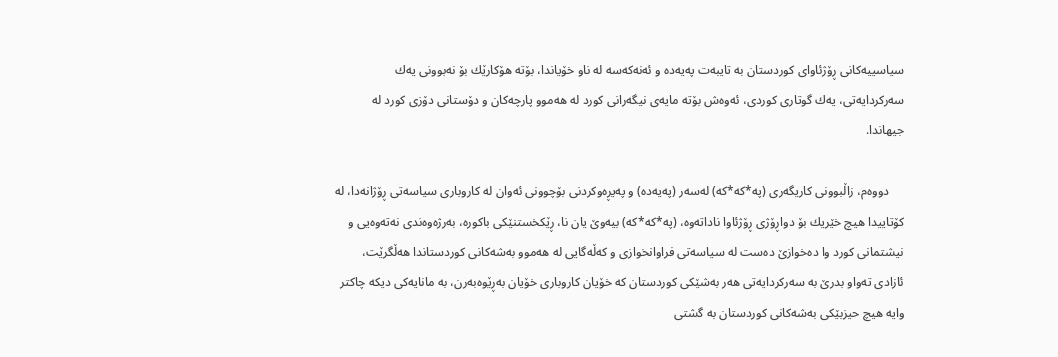سیاسییه‌كانی ڕۆژئاوای كوردستان بە تایبه‌ت په‌یه‌ده‌ و ئه‌نه‌كه‌سه ‌له‌ ناو خۆیاندا، بۆته‌ هۆكارێك بۆ نه‌بوونی یه‌ك سه‌ركردایه‌تی، یه‌ك گوتاری كوردی، ئه‌وه‌ش بۆته‌ مایه‌ی نیگه‌رانی كورد له‌ هه‌موو پارچه‌كان و دۆستانی دۆزی كورد له‌ جیهاندا.

     دووه‌م، زاڵبوونی كاریگه‌ری (پە*كه‌*كه‌) له‌سه‌ر (په‌یه‌ده‌) و په‌یڕه‌وكردنی بۆچوونی ئه‌وان له‌ كاروباری سیاسه‌تی ڕۆژانه‌دا، له‌ كۆتاییدا هیچ خێریك بۆ دواڕۆژی‌ ڕۆژئاوا نا‌داته‌وه، (پە*كه‌*كه‌) بیه‌وێ یان نا، ڕێكخستنێكی باكوره‌، به‌رژه‌وه‌ندی نه‌ته‌وه‌یی و نیشتمانی كورد وا ده‌خوازێ ده‌ست له‌ سیاسه‌تی فراوانخوازی و كه‌ڵه‌گایی له‌ هه‌موو به‌شه‌كانی كوردستاندا هەڵگرێت، ئازادی ته‌واو بدرێ به‌ سه‌ركردایه‌تی هه‌ر به‌شێكی كوردستان كه‌ خۆیان كاروباری خۆیان به‌ڕێوه‌به‌رن، به‌ مانایه‌كی دیكه‌ چاكتر وایه‌ هیچ حیزبێكی به‌شه‌كانی كوردستان به‌ گشتی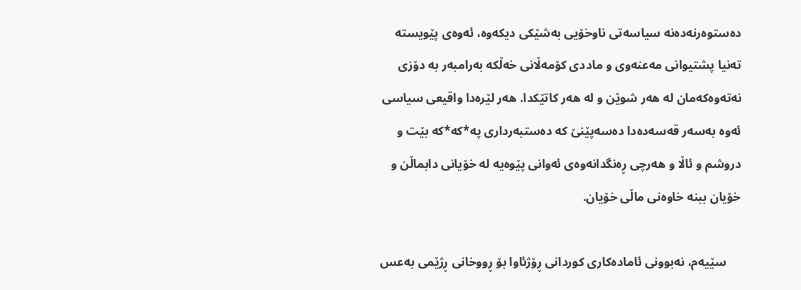ده‌ستوه‌رنه‌ده‌نه‌ سیاسه‌تی ناوخۆیی به‌شێكی دیكه‌وه‌، ئه‌وه‌ی پێویسته‌ ته‌نیا پشتیوانی مه‌عنه‌وی و ماددی كۆمه‌ڵانی خه‌ڵكه‌ به‌رامبه‌ر به‌ دۆزی نه‌ته‌وه‌كه‌مان له‌ هه‌ر شوێن و له‌ هه‌ر كاتێكدا. هه‌ر لێره‌دا واقیعی سیاسی ئه‌وه‌ به‌سه‌ر قه‌سه‌ده‌دا ده‌سه‌پێنێ كه‌ ده‌ستبه‌رداری پە*كه‌*كه‌ بێت و دروشم و ئاڵا و هه‌رچی ڕه‌نگدانه‌وه‌ی ئه‌وانی پێوەیە له‌ خۆیانی دابماڵن و خۆیان ببنه‌ خاوه‌نی ماڵی خۆیان.

     سێیه‌م، نه‌بوونی ئاماده‌كاری كوردانی ڕۆژئاوا بۆ ڕووخانی ڕژێمی به‌عس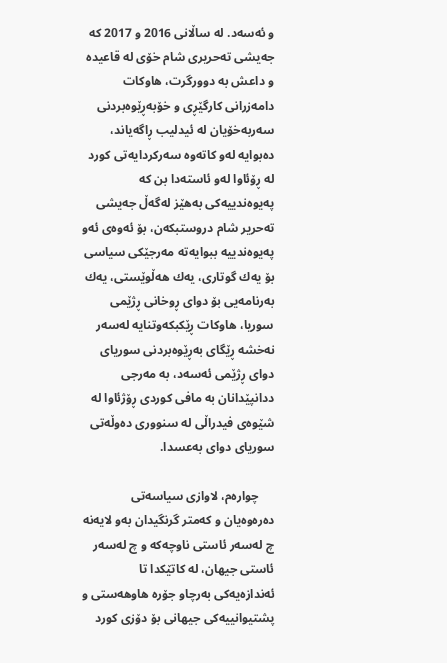و ئه‌سه‌د. له‌ ساڵانی 2016 و 2017 كه‌ جه‌یشی ته‌حریری شام خۆی له‌ قاعیده‌ و داعش به‌ دوورگرت، هاوكات دامه‌زرانی كارگێڕی و خۆبه‌ڕێوه‌بردنی سه‌ربه‌خۆیان له‌ ئیدلیب ڕاگه‌یاند، ده‌بوایه‌ له‌و كاته‌وه‌ سه‌ركردایه‌تی كورد له‌ ڕۆئاوا له‌و ئاسته‌دا بن كه‌ په‌یوه‌ندییه‌كی به‌هێز له‌گه‌ڵ جه‌یشی ته‌حریر شام دروستبكه‌ن، بۆ ئه‌وه‌ی ئه‌و په‌یوه‌ندییه‌ ببوایه‌ته‌ مه‌رجێكی سیاسی بۆ یه‌ك گوتاری، یه‌ك هه‌ڵوێستی، یه‌ك به‌رنامه‌یی بۆ دوای ڕوخانی ڕژێمی سوریا، هاوكات ڕێكبكه‌وتنایه‌ له‌سه‌ر نه‌خشه‌ ڕێگای به‌ڕێوه‌بردنی سوریای دوای ڕژێمی ئه‌سه‌د، به‌ مه‌رجی ددانپێدانان به‌ مافی كوردی ڕۆژئاوا له‌ شێوه‌ی فیدراڵی له‌ سنووری ده‌وڵه‌تی سوریای دوای به‌عسدا.

     چواره‌م، لاوازی سیاسه‌تی ده‌ره‌وه‌یان و كه‌متر گرنگیدان به‌و لایه‌نه‌ چ له‌سه‌ر ئاستی ناوچه‌كه‌ و چ له‌سه‌ر ئاستی جیهان، له‌ كاتێكدا تا ئه‌ندازه‌یه‌كی به‌رچاو جۆره‌ هاوهه‌ستی و پشتیوانییەکی جیهانی بۆ دۆزی كورد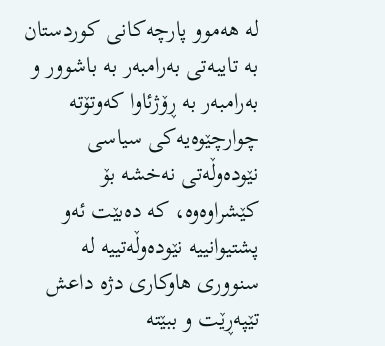له‌ هه‌موو پارچه‌كانی كوردستان به‌ تایبه‌تی به‌رامبه‌ر به‌ باشوور و به‌رامبه‌ر به‌ ڕۆژئاوا كه‌وتۆته‌ چوارچێوه‌یه‌كی سیاسی نێوده‌وڵه‌تی نه‌خشه‌ بۆ كێشراوەوە، کە ده‌بێت ئه‌و پشتیوانییه‌‌ نێوده‌وڵه‌تییه‌ له‌ سنووری هاوكاری دژه‌ داعش تێپه‌ڕێت و ببێته‌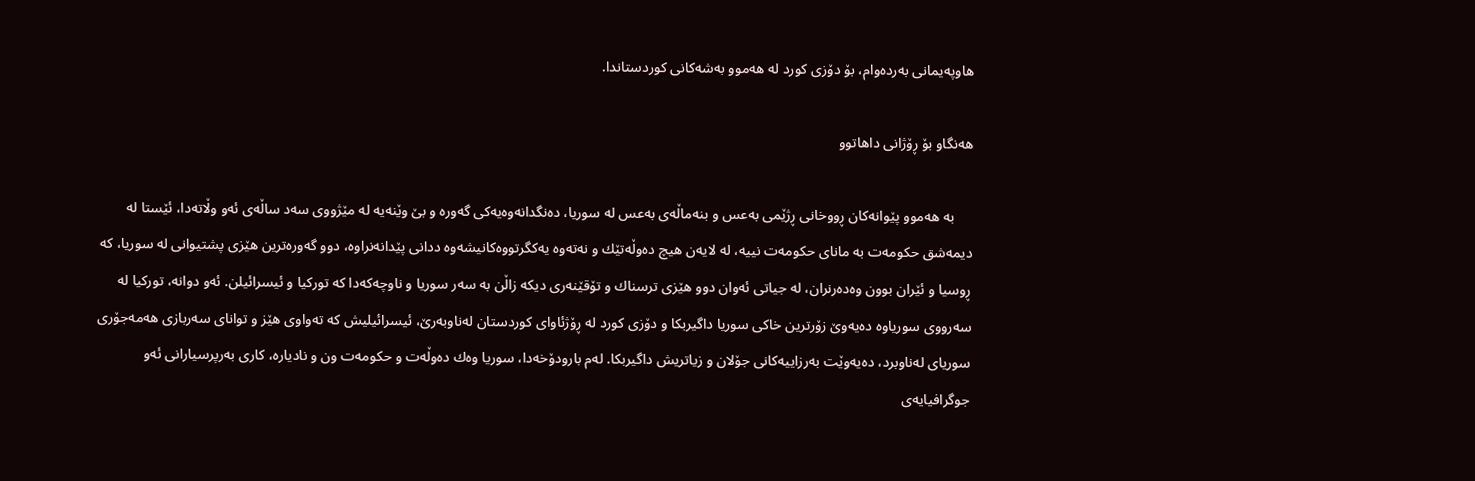هاوپه‌یمانی به‌رده‌وام، بۆ دۆزی كورد له‌ هه‌موو به‌شه‌كانی كوردستاندا.

هه‌نگاو بۆ ڕۆژانی داهاتوو

     به‌ هه‌موو پێوانه‌كان ڕووخانی ڕژێمی به‌عس و بنه‌ماڵه‌ی به‌عس له‌ سوریا، ده‌نگدانه‌وه‌یه‌كی گه‌وره‌ و بێ وێنه‌یه له‌ مێژووی سه‌د ساڵه‌ی ئه‌و وڵاته‌دا‌، ئێستا له‌ دیمه‌شق حكومه‌ت به‌ مانای حكومه‌ت نییه‌، له‌ لایه‌ن هیچ ده‌وڵه‌تێك و نه‌ته‌وه‌ یه‌كگرتووه‌كانیشه‌وه‌ ددانی پێدانه‌نراوه‌‌، دوو گه‌وره‌ترین هێزی پشتیوانی له‌ سوریا، كه‌ ڕوسیا و ئێران بوون وه‌ده‌ر‌نران، له‌ جیاتی ئه‌وان دوو هێزی ترسناك و تۆقێنه‌ری دیكه‌ زاڵن به‌ سه‌ر سوریا و ناوچه‌كه‌دا كه‌ توركیا و ئیسرائیلن. ئه‌و دوانه‌، توركیا له‌ سه‌رووی سوریاوه‌ ده‌یه‌وێ زۆرترین خاكی سوریا داگیربكا و دۆزی كورد له‌ ڕۆژئاوای كوردستان له‌ناوبه‌رێ، ئیسرائیلیش كه‌ ته‌واوی هێز و توانای سه‌ربازی هه‌مه‌جۆری سوریای له‌ناوبرد، ده‌یه‌وێت به‌رزاییه‌كانی جۆلان و زیاتریش داگیربكا. له‌م بارودۆخه‌دا، سوریا وه‌ك ده‌وڵه‌ت و حكومه‌ت ون و نادیاره‌، كاری به‌رپرسیارانی ئه‌و جوگرافیایه‌ی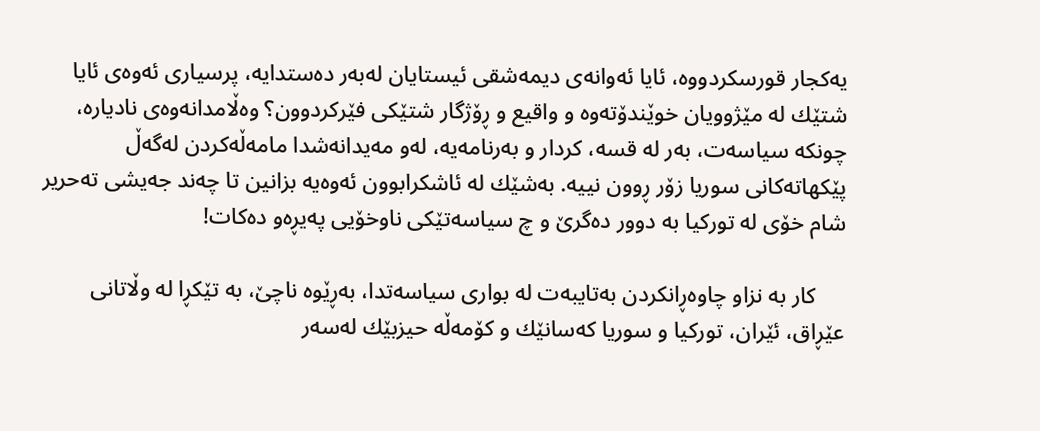یه‌كجار قورسكردووه‌، ئایا ئه‌وانه‌ی دیمه‌شقی ئیستایان له‌به‌ر ده‌ستدایه‌، پرسیاری ئەوەی ئایا شتێك له‌ مێژوویان خوێندۆته‌وه‌ و واقیع و ڕۆژگار شتێكی فێركردوون؟ وه‌ڵامدانه‌وه‌ی نادیاره‌، چونكه‌ سیاسه‌ت، به‌ر له‌ قسه،‌ كردار و به‌رنامه‌یه‌، له‌و مه‌یدانه‌شدا مامه‌ڵه‌كردن له‌گه‌ڵ پێكهاته‌كانی سوریا زۆر ڕوون نییه. به‌شێك له‌ ئاشكرابوون ئه‌وه‌یه‌ بزانین تا چه‌ند جه‌یشی ته‌حریر شام خۆی له‌ توركیا به‌ دوور ده‌گرێ و چ سیاسه‌تێكی ناوخۆیی په‌یڕه‌و ده‌كات!

     كار به‌ نزاو چاوه‌ڕانكردن به‌تایبه‌ت له‌ بواری سیاسه‌تدا، به‌ڕێوه‌ ناچێ، به‌ تێكڕا له‌ وڵاتانی عێڕاق، ئێران، توركیا و سوریا كه‌سانێك و كۆمه‌ڵه‌ حیزبێك له‌سه‌ر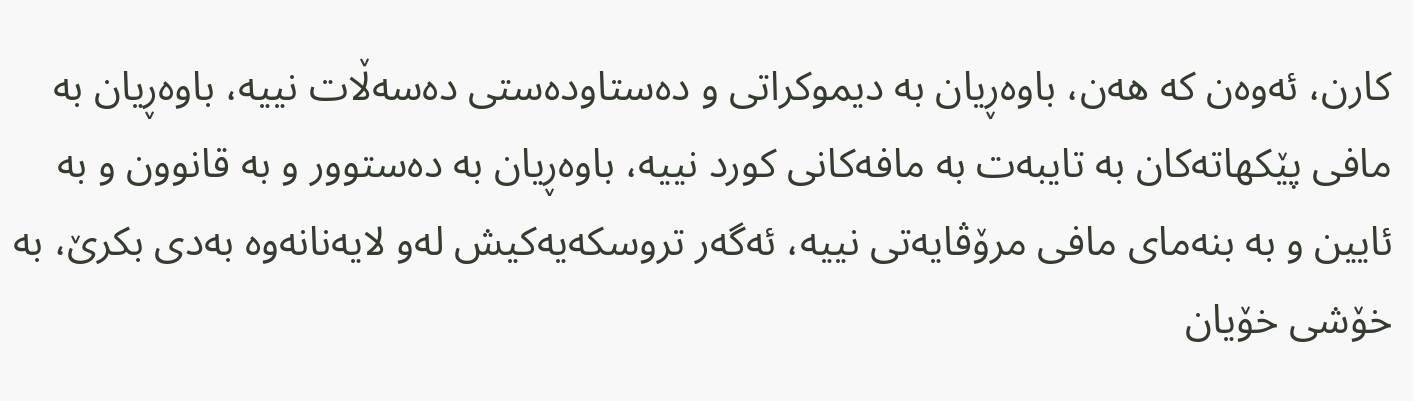كارن، ئه‌وه‌ن كه‌ هه‌ن، باوه‌ڕیان به‌ دیموكراتی و ده‌ستاوده‌ستی ده‌سه‌ڵات نییه‌، باوه‌ڕیان به‌ مافی پێكهاته‌كان به‌ تایبه‌ت به‌ مافه‌كانی كورد نییه‌، باوه‌ڕیان به‌ ده‌ستوور و به‌ قانوون و به‌ ئایین و به‌ بنه‌مای مافی مرۆڤایه‌تی نییه‌، ئه‌گه‌ر تروسكه‌یه‌كیش له‌و لایه‌نانه‌وه‌ به‌دی بكرێ، به‌ خۆشی خۆیان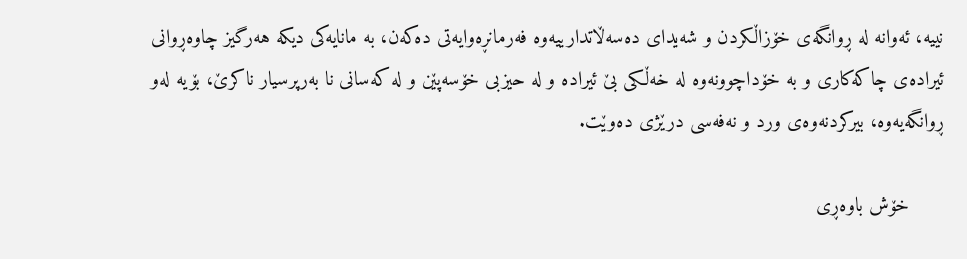نییه‌، ئه‌وانه‌ له‌ ڕوانگه‌ی خۆزاڵكردن و شه‌یدای ده‌سه‌ڵاتدارییەوە‌ فه‌رمانڕه‌وایه‌تی ده‌كه‌ن، به‌ مانایه‌كی دیكه‌ هه‌رگیز چاوه‌ڕوانی ئیراده‌ی‌ چاكه‌كاری و به‌ خۆداچوونه‌وه‌ له‌ خه‌ڵكی بێ ئیراده‌ و له‌ حیزبی خۆسه‌پێن و له‌ كه‌سانی نا به‌رپرسیار ناكرێ، بۆیە له‌و ڕوانگه‌یه‌وه‌، بیركردنه‌وه‌ی ورد و نه‌فه‌سی درێژی ده‌وێت.

      خۆش باوه‌ڕی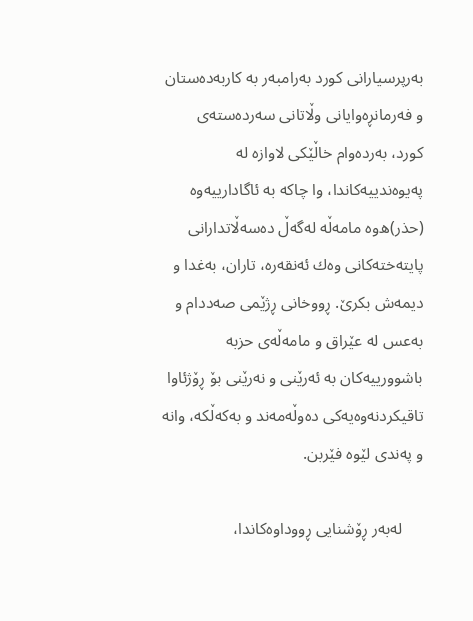به‌رپرسیارانی كورد به‌رامبه‌ر به‌ كاربه‌ده‌ستان و فه‌رمانڕه‌وایانی وڵاتانی سه‌رده‌سته‌ی كورد، به‌رده‌وام خاڵێكی لاوازه‌ له‌ په‌یوه‌ندییه‌كاندا، وا چاكه‌ به‌ ئاگادارییه‌وه‌ (حذر)ه‌وه‌ مامه‌ڵه‌ له‌گه‌ڵ ده‌سه‌ڵاتدارانی پایته‌خته‌كانی وه‌ك ئه‌نقه‌ره‌، تاران، به‌غدا و دیمه‌ش بكرێ. ڕووخانی ڕژێمی صه‌ددام و به‌عس له‌ عێراق و مامه‌ڵه‌ی حزبه‌ باشوورییه‌كان به‌ ئه‌رێنی و نه‌رێنی بۆ ڕۆژئاوا تاقیكردنه‌وه‌یه‌كی ده‌وڵه‌مه‌ند و به‌كه‌ڵكه‌، وانه‌ و په‌ندی لێوه‌ فێربن.

     له‌به‌ر ڕۆشنایی ڕووداوه‌كاندا،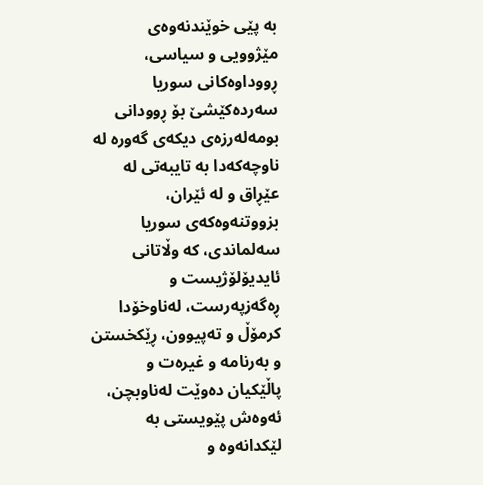به‌ پێی خوێندنه‌وه‌ی مێژوویی و سیاسی، ڕووداوه‌كانی سوریا سه‌رده‌كێشێ بۆ ڕوودانی بومه‌له‌رزه‌ی دیكه‌ی گه‌وره‌ له‌ ناوچه‌كه‌دا به‌ تایبه‌تی له‌ عێڕاق و له‌ ئێران، بزووتنه‌وه‌كه‌ی سوریا سه‌لماندی، كه‌ وڵاتانی ئایدیۆلۆژیست و ڕه‌گه‌زپه‌رست، له‌ناوخۆدا كرمۆڵ و ته‌پیوون، ڕێكخستن و به‌رنامه‌ و غیره‌ت و پاڵێكیان ده‌وێت له‌ناوبچن، ئه‌وه‌ش پێویستی به‌ لێكدانه‌وه‌ و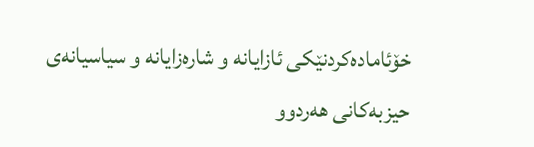خۆئاماده‌كردنێكی ئازایانه‌ و شاره‌زایانه‌ و سیاسیانه‌ی حیزبه‌كانی هەردوو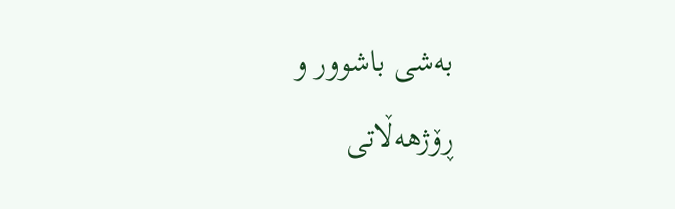به‌شی باشوور و ڕۆژهه‌ڵاتی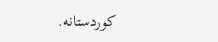كوردستانه‌‌.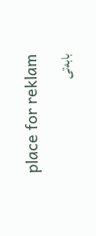place for reklam
بابه‌تی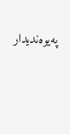په‌یوه‌ندیدار